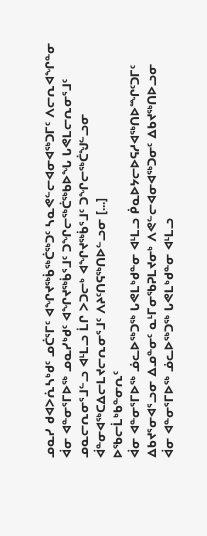ᓄᓇᓯ ᑯᐊᐳᕇᓴᒃᑯᑦ ᓄᑖᕐᒥᑦ ᐊᖏᔪᖅᑳᖅᑖᖅᑐᑦ ᓴᓇᕙᓪᓕᐊᓂᐊᖅᑐᒥᑦ ᐱᓕᕆᐊᖏᓐᓂ
ᐋᓂ ᐊᓐᓂᕐᒥᐅᖅ ᓄᓇᓯᒃᑯᑦ ᐊᖏᔪᖅᑳᕐᒧᑦ ᑐᖏᓕᖅᑖᖅᑲᐅᖓ ᒐᕙᒪᓕᕆᓂᕐᒧᑦ ᓄᓇᓕᕆᓂᕐᒧᓪᓗ ᐊᒻᒪᓗ ᒫᒋ ᐳᑐᓕᒃ ᐊᖏᔪᖅᑳᕐᒧᑦ ᑐᖏᓕᖅᑖᖑᓪᓗᓂ ᐋᓐᓂᐊᖅᑕᐃᓕᒪᔪᓕᕆᓂᕐᒧᑦ ᐱᔨᑦᑎᕋᖅᑎᐅᓪᓗᓂ [...]
ᐅᖃᓕᒫᒃᑲᓐᓂᕆᑦ
ᐋᓂ ᐊᓐᓂᕐᒥᐅᖅ ᓅᓚᐅᖅᑐᖅ ᒐᕙᒪᒃᑯᓐᓂ ᐊᒻᒪᓗ ᑮᓇᐅᔭᓕᐅᕋᓱᐊᖅᑎᐅᙱᑦᑐᒥᑦ ᐃᑲᔪᕐᓂᐊᕐᓗᓂ ᐃᓄᓐᓂᑦ ᓇᒻᒥᓂᖃᕈᒪᔪᓂᒃ ᐱᕙᓪᓕᐊᓂᐊᖅᑐᓂᑦ ᐃᑲᔪᖅᑎᐅᓗᓂ
ᐋᓂ ᐊᓐᓂᕐᒥᐅᖅ ᓅᓚᐅᖅᑐᖅ ᒐᕙᒪᒃᑯᓐᓂ ᐊᒻᒪᓗ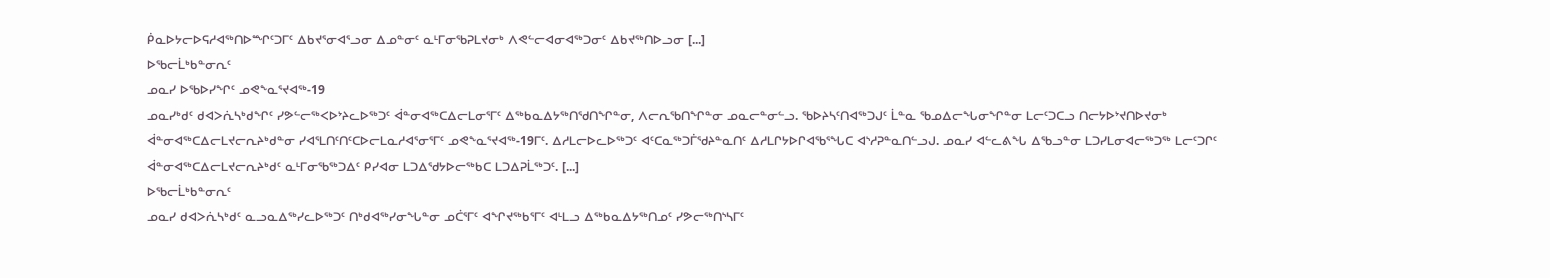ᑮᓇᐅᔭᓕᐅᕋᓱᐊᖅᑎᐅᙱᑦᑐᒥᑦ ᐃᑲᔪᕐᓂᐊᕐᓗᓂ ᐃᓄᓐᓂᑦ ᓇᒻᒥᓂᖃᕈᒪᔪᓂᒃ ᐱᕙᓪᓕᐊᓂᐊᖅᑐᓂᑦ ᐃᑲᔪᖅᑎᐅᓗᓂ [...]
ᐅᖃᓕᒫᒃᑲᓐᓂᕆᑦ
ᓄᓇᓯ ᐅᖃᐅᓯᖏᑦ ᓄᕙᖕᓇᕐᔪᐊᖅ-19
ᓄᓇᓯᒃᑯᑦ ᑯᐊᐳᕇᓴᒃᑯᖏᑦ ᓯᕗᓪᓕᖅᐸᐅᔾᔨᓚᐅᖅᑐᑦ ᐋᓐᓂᐊᖅᑕᐃᓕᒪᓂᕐᒥᑦ ᐃᖅᑲᓇᐃᔭᖅᑎᖁᑎᖏᓐᓂ, ᐱᓕᕆᖃᑎᖏᓐᓂ ᓄᓇᓕᓐᓂᓪᓗ. ᖃᐅᔨᓴᑦᑎᐊᖅᑐᒍᑦ ᒫᓐᓇ ᖃᓄᐃᓕᖓᓂᖏᓐᓂ ᒪᓕᑦᑐᑕᓗ ᑎᓕᔭᐅᔾᔪᑎᐅᔪᓂᒃ ᐋᓐᓂᐊᖅᑕᐃᓕᒪᔪᓕᕆᔨᒃᑯᓐᓂ ᓯᐊᕐᒪᑎᑦᑎᑦᑕᐅᓕᒪᓇᓱᐊᕐᓂᕐᒥᑦ ᓄᕙᖕᓇᕐᔪᐊᖅ-19ᒥᑦ. ᐃᓱᒪᓕᐅᓚᐅᖅᑐᑦ ᐊᑦᑕᓇᖅᑐᒦᖁᔨᓐᓇᑎᑦ ᐃᓱᒪᒋᔭᐅᒋᐊᖃᕐᖓᑕ ᐊᔅᓱᕈᓐᓇᑎᓪᓗᒍ. ᓄᓇᓯ ᐊᓪᓚᕕᖓ ᐃᖃᓗᓐᓂ ᒪᑐᓯᒪᓂᐊᓕᖅᑐᖅ ᒪᓕᑦᑐᒋᑦ ᐋᓐᓂᐊᖅᑕᐃᓕᒪᔪᓕᕆᔨᒃᑯᑦ ᓇᒻᒥᓂᖃᖅᑐᐃᑦ ᑭᓯᐊᓂ ᒪᑐᐃᖁᔭᐅᓕᖅᑲᑕ ᒪᑐᐃᕈᒫᖅᑐᑦ. [...]
ᐅᖃᓕᒫᒃᑲᓐᓂᕆᑦ
ᓄᓇᓯ ᑯᐊᐳᕇᓴᒃᑯᑦ ᓇᓗᓇᐃᖅᓯᓚᐅᖅᑐᑦ ᑎᒃᑯᐊᖅᓯᓂᖓᓐᓂ ᓄᑖᕐᒥᑦ ᐊᖏᔪᖅᑲᕐᒥᑦ ᐊᒻᒪᓗ ᐃᖅᑲᓇᐃᔭᖅᑎᓄᑦ ᓯᕗᓕᖅᑎᔅᓴᒥᑦ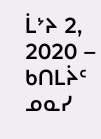ᒫᔾᔨ 2, 2020 – ᑲᑎᒪᔩᑦ ᓄᓇᓯ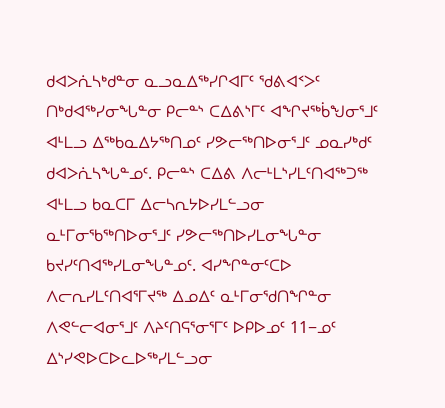ᑯᐊᐳᕇᓴᒃᑯᓐᓂ ᓇᓗᓇᐃᖅᓯᒋᐊᒥᑦ ᖁᕕᐊᑉᐳᑦ ᑎᒃᑯᐊᖅᓯᓂᖓᓐᓂ ᑭᓕᓐᔅ ᑕᐃᕕᔅᒥᑦ ᐊᖏᔪᖅᑳᖑᓂᕐᒧᑦ ᐊᒻᒪᓗ ᐃᖅᑲᓇᐃᔭᖅᑎᓄᑦ ᓯᕗᓕᖅᑎᐅᓂᕐᒧᑦ ᓄᓇᓯᒃᑯᑦ ᑯᐊᐳᕇᓴᖓᓐᓄᑦ. ᑭᓕᓐᔅ ᑕᐃᕕ ᐱᓕᒻᒪᔅᓯᒪᑦᑎᐊᖅᑐᖅ ᐊᒻᒪᓗ ᑲᓇᑕᒥ ᐃᓕᓴᕆᔭᐅᓯᒪᓪᓗᓂ ᓇᒻᒥᓂᖃᖅᑎᐅᓂᕐᒧᑦ ᓯᕗᓕᖅᑎᐅᓯᒪᓂᖓᓐᓂ ᑲᔪᓯᑦᑎᐊᖅᓯᒪᓂᖓᓐᓄᑦ. ᐊᓯᖏᓐᓂᑦᑕᐅ ᐱᓕᕆᓯᒪᑦᑎᐊᕐᒥᔪᖅ ᐃᓄᐃᑦ ᓇᒻᒥᓂᖁᑎᖏᓐᓂ ᐱᕙᓪᓕᐊᓂᕐᒧᑦ ᐱᔨᑦᑎᕋᕐᓂᕐᒥᑦ ᐅᑭᐅᓄᑦ 11−ᓄᑦ ᐃᔅᓯᕙᐅᑕᐅᓚᐅᖅᓯᒪᓪᓗᓂ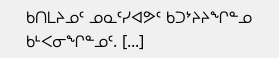ᑲᑎᒪᔨᓄᑦ ᓄᓇᑦᓯᐊᕗᑦ ᑲᑐᔾᔨᔨᖏᓐᓄ ᑲᒻᐸᓂᖏᓐᓄᑦ. [...]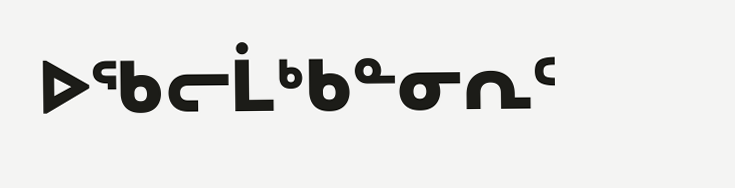ᐅᖃᓕᒫᒃᑲᓐᓂᕆᑦ